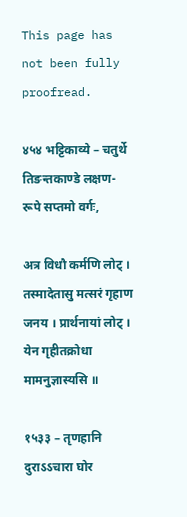This page has not been fully proofread.

४५४ भट्टिकाव्ये – चतुर्थे तिङन्तकाण्डे लक्षण-रूपे सप्तमो वर्गः,

अत्र विधौ कर्मणि लोट् । तस्मादेतासु मत्सरं गृहाण जनय । प्रार्थनायां लोट् ।
येन गृहीतक्रोधा मामनुज्ञास्यसि ॥

१५३३ – तृणहानि दुराऽऽचारा घोर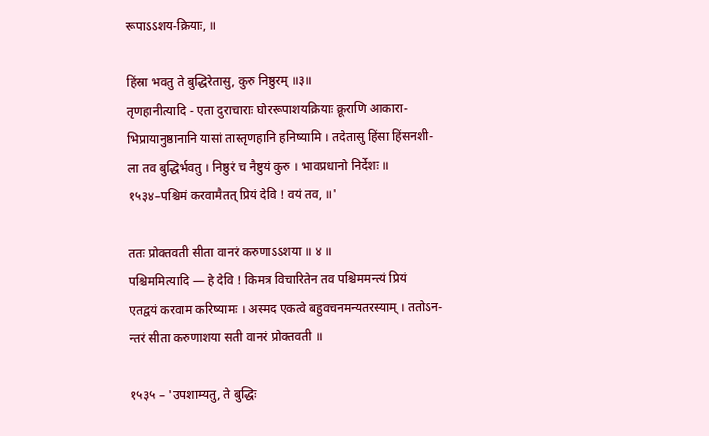रूपाऽऽशय-क्रियाः, ॥

हिंस्रा भवतु ते बुद्धिरेतासु, कुरु निष्ठुरम् ॥३॥
तृणहानीत्यादि - एता दुराचाराः घोररूपाशयक्रियाः क्रूराणि आकारा-
भिप्रायानुष्ठानानि यासां तास्तृणहानि हनिष्यामि । तदेतासु हिंसा हिंसनशी-
ला तव बुद्धिर्भवतु । निष्ठुरं च नैष्टुयं कुरु । भावप्रधानो निर्देशः ॥
१५३४–पश्चिमं करवामैतत् प्रियं देवि ! वयं तव, ॥'

ततः प्रोक्तवती सीता वानरं करुणाऽऽशया ॥ ४ ॥
पश्चिममित्यादि — हे देवि ! किमत्र विचारितेन तव पश्चिममन्त्यं प्रियं
एतद्वयं करवाम करिष्यामः । अस्मद एकत्वे बहुवचनमन्यतरस्याम् । ततोऽन-
न्तरं सीता करुणाशया सती वानरं प्रोक्तवती ॥

१५३५ – 'उपशाम्यतु, ते बुद्धिः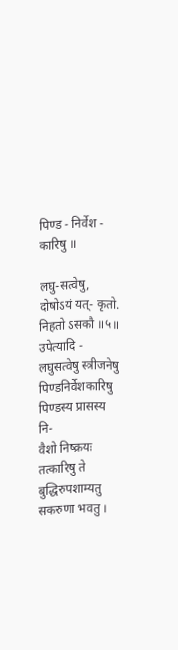पिण्ड - निर्वेश - कारिषु ॥

लघु-सत्वेषु, दोषोऽयं यत्- कृतो. निहतो ऽसकौ ॥५॥
उपेत्यादि - लघुसत्वेषु स्त्रीजनेषु पिण्डनिर्वेशकारिषु पिण्डस्य प्रासस्य नि-
वैशो निष्क्रयः तत्कारिषु ते बुद्धिरुपशाम्यतु सकरुणा भवतु ।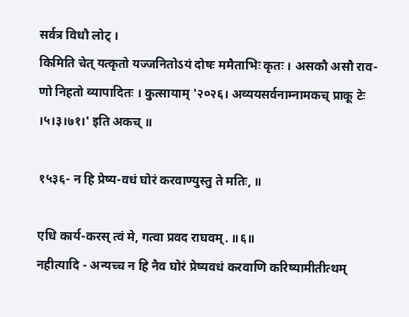सर्वत्र विधौ लोट् ।
किमिति चेत् यत्कृतो यज्जनितोऽयं दोषः ममैताभिः कृतः । असकौ असौ राव-
णो निहतो व्यापादितः । कुत्सायाम् '२०२६। अव्ययसर्वनाम्नामकच् प्राकू टेः
।५।३।७१।' इति अकच् ॥

१५३६- न हि प्रेष्य-वधं घोरं करवाण्युस्तु ते मतिः, ॥

एधि कार्य-करस् त्वं मे, गत्वा प्रवद राघवम्. ॥६॥
नहीत्यादि - अन्यच्च न हि नैव घोरं प्रेष्यवधं करवाणि करिष्यामीतीत्थम्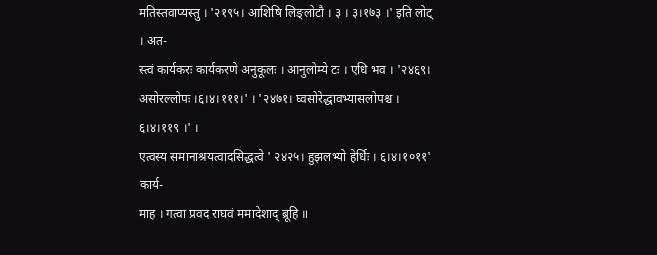मतिस्तवाप्यस्तु । '२१९५। आशिषि लिङ्लोटौ । ३ । ३।१७३ ।' इति लोट् । अत-
स्त्वं कार्यकरः कार्यकरणे अनुकूलः । आनुलोम्ये टः । एधि भव । '२४६९।
असोरल्लोपः ।६।४।१११।' । '२४७१। घ्वसोरेद्धावभ्यासलोपश्च । ६।४।११९ ।' ।
एत्वस्य समानाश्रयत्वादसिद्धत्वे ' २४२५। हुझलभ्यो हेर्धिः । ६।४।१०११' कार्य-
माह । गत्वा प्रवद राघवं ममादेशाद् ब्रूहि ॥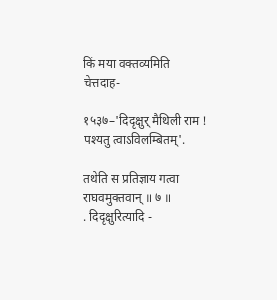किं मया वक्तव्यमिति चेत्तदाह-

१५३७–'दिदृक्षुर् मैथिली राम ! पश्यतु त्वाऽविलम्बितम्'.

तथेति स प्रतिज्ञाय गत्वा राघवमुक्तवान् ॥ ७ ॥
. दिदृक्षुरित्यादि -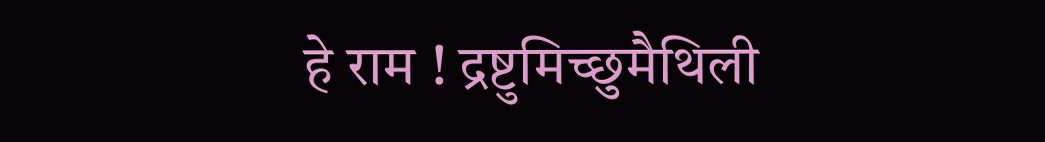हे राम ! द्रष्टुमिच्छुमैथिली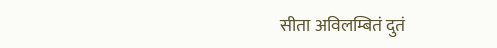सीता अविलम्बितं दुतं